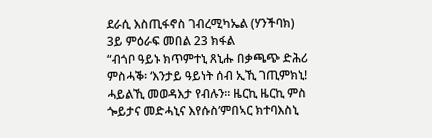ደራሲ እስጢፋኖስ ገብረሚካኤል (ሃንችባክ)
3ይ ምዕራፍ መበል 23 ክፋል
“ብጎቦ ዓይኑ ክጥምተኒ ጸኒሑ በቃጫጭ ድሕሪ ምስሓቕ፡ ‘እንታይ ዓይነት ሰብ ኢኺ ገጢምክኒ! ሓይልኺ መወዳእታ የብሉን። ዜርኪ ዜርኪ ምስ ጐይታና መድሓኒና እየሱስ’ምበኣር ክተባእስኒ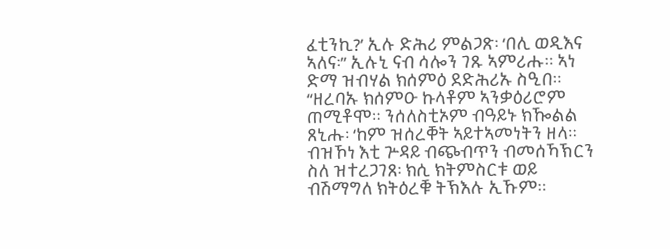ፈቲንኪ?’ ኢሉ ድሕሪ ምልጋጽ፡ ‘በሊ ወዲእና ኣለና፡” ኢሉኒ ናብ ሳሎን ገጹ ኣምሪሑ። ኣነ ድማ ዝብሃል ክሰምዕ ደድሕሪኡ ስዒበ።
“ዘረባኡ ክሰምዑ ኩላቶም ኣንቃዕሪሮም ጠሚቶሞ። ንሰለስቲኦም ብዓይኑ ክዀልል ጸኒሑ፡ ‘ከም ዝሰረቐት ኣይተኣመነትን ዘላ። ብዝኾነ እቲ ጕዳይ ብጭብጥን ብመሰኻኽርን ስለ ዝተረጋገጸ፡ ክሲ ክትምስርቱ ወይ ብሽማግለ ክትዕረቑ ትኽእሉ ኢኹም።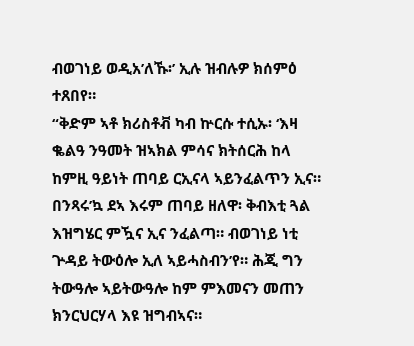ብወገነይ ወዲአ’ለኹ፡’ ኢሉ ዝብሉዎ ክሰምዕ ተጸበየ።
“ቅድም ኣቶ ክሪስቶቭ ካብ ኵርሱ ተሲኡ፡ ‘እዛ ቈልዓ ንዓመት ዝኣክል ምሳና ክትሰርሕ ከላ ከምዚ ዓይነት ጠባይ ርኢናላ ኣይንፈልጥን ኢና። በንጻሩ’ኳ ደኣ እሩም ጠባይ ዘለዋ፡ ቅብእቲ ጓል እዝግሄር ምዃና ኢና ንፈልጣ። ብወገነይ ነቲ ጕዳይ ትውዕሎ ኢለ ኣይሓስብን’የ። ሕጂ ግን ትውዓሎ ኣይትውዓሎ ከም ምእመናን መጠን ክንርህርሃላ እዩ ዝግብኣና።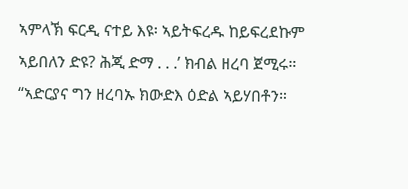ኣምላኽ ፍርዲ ናተይ እዩ፡ ኣይትፍረዱ ከይፍረደኩም ኣይበለን ድዩ? ሕጂ ድማ . . .’ ክብል ዘረባ ጀሚሩ።
“ኣድርያና ግን ዘረባኡ ክውድእ ዕድል ኣይሃበቶን።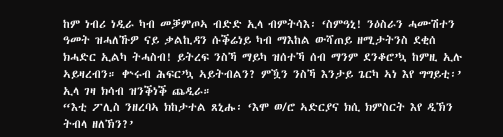ከም ነብሪ ነዲራ ካብ መቓምጦኣ ብድድ ኢላ ብምትሳእ፡ ‘ስምዓኒ! ንዕስራን ሓሙሽተን ዓመት ዝሓለኹዎ ናይ ቃልኪዳን ሱቕሬነይ ካብ ማእከል ውሻጠይ ዘሚታትንስ ደቂሰ ክሓድር ኢልካ ትሓስብ! ይትረፍ ንስኻ ማይካ ዝሰተኻ ሰብ ማንም ደንቆሮ’ኳ ከምዚ ኢሉ ኣይዛረብን። ቍሩብ ሕፍር’ኳ ኣይትብልን? ምዃን ንስኻ እንታይ ጌርካ ኣነ እየ ግግይቲ፡’ ኢላ ገዛ ክሳብ ዝንቕነቕ ጨዲራ።
“እቲ ፖሊስ ንዘረባኣ ክከታተል ጸኒሑ፡ ‘እሞ ወ/ሮ ኣድርያና ክሲ ክምስርት እየ ዲኽን ትብላ ዘለኽን?’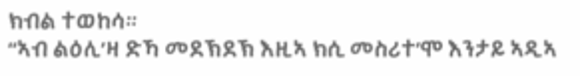ክብል ተወከሳ።
“ኣብ ልዕሊ’ዛ ድኻ መደኽደኽ እዚኣ ክሲ መስሪተ’ሞ እንታይ ኣዲኣ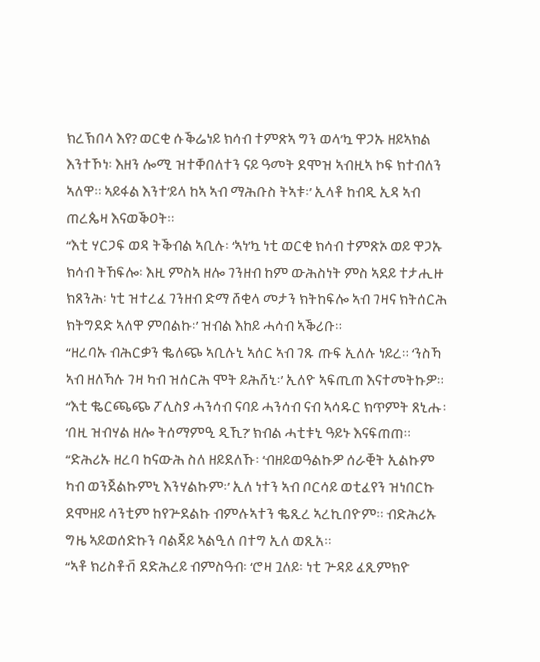ክረኽበላ እየ? ወርቂ ሱቕሬነይ ክሳብ ተምጽኣ ግን ወላ’ኳ ዋጋኡ ዘይኣክል እንተኾነ፡ እዘን ሎሚ ዝተቐበለተን ናይ ዓመት ደሞዝ ኣብዚኣ ኮፍ ክተብለን ኣለዋ። ኣይፋል እንተ’ይላ ከኣ ኣብ ማሕቡስ ትኣቱ፡’ ኢላቶ ከብዲ ኢዳ ኣብ ጠረጴዛ እናወቕዐት።
“እቲ ሃርጋፍ ወዳ ትቕብል ኣቢሉ፡ ‘ኣነ’ኳ ነቲ ወርቂ ክሳብ ተምጽኦ ወይ ዋጋኡ ክሳብ ትኸፍሎ፡ እዚ ምስኣ ዘሎ ገንዘብ ከም ውሕስነት ምስ ኣደይ ተታሒዙ ክጸንሕ፡ ነቲ ዝተረፈ ገንዘብ ድማ ሸቂላ መታን ክትከፍሎ ኣብ ገዛና ክትሰርሕ ክትግደድ ኣለዋ ምበልኩ፡’ ዝብል እከይ ሓሳብ ኣቕሪቡ።
“ዘረባኡ ብሕርቃን ቈለጭ ኣቢሉኒ ኣሰር ኣብ ገጹ ጡፍ ኢለሉ ነይረ። ‘ንስኻ ኣብ ዘለኻሉ ገዛ ካብ ዝሰርሕ ሞት ይሕሸኒ፡’ ኢለዮ ኣፍጢጠ እናተመትኩዎ።
“እቲ ቈርጫጭ ፖሊስያ ሓንሳብ ናባይ ሓንሳብ ናብ ኣሳዱር ክጥምት ጸኒሑ፡ ‘በዚ ዝብሃል ዘሎ ትሰማምዒ ዲኺ?’ ክብል ሓቲቱኒ ዓይኑ እናፍጠጠ።
“ድሕሪኡ ዘረባ ከናውሕ ስለ ዘይደለኹ፡ ‘ብዘይወዓልኩዎ ሰራቒት ኢልኩም ካብ ወንጀልኩምኒ እንሃልኩም፡’ ኢለ ነተን ኣብ ቦርሳይ ወቲፈየን ዝነበርኩ ደሞዘይ ሳንቲም ከየጕደልኩ ብምሉኣተን ቈጺረ ኣረኪበዮም። ብድሕሪኡ ግዜ ኣይወሰድኩን ባልጃይ ኣልዒለ በተግ ኢለ ወጺአ።
“ኣቶ ክሪስቶቭ ደድሕረይ ብምስዓብ፡ ‘ሮዛ ጓለይ፡ ነቲ ጕዳይ ፈጺምክዮ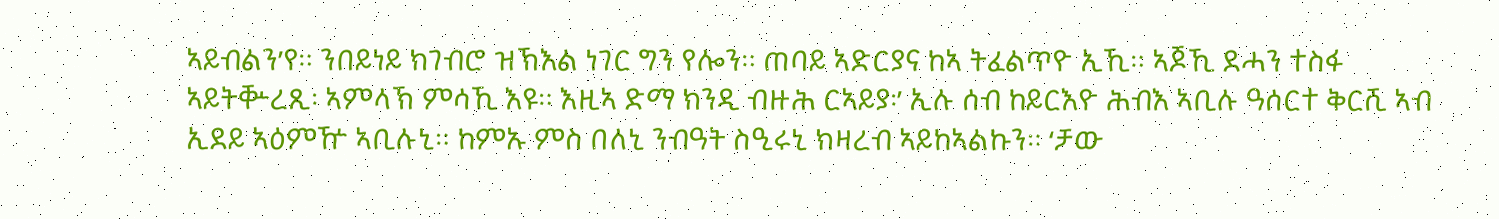ኣይብልን’የ። ንበይነይ ክገብሮ ዝኽእል ነገር ግን የሎን። ጠባይ ኣድርያና ከኣ ትፈልጥዮ ኢኺ። ኣጆኺ ደሓን ተስፋ ኣይትቝረጺ፡ ኣምላኽ ምሳኺ እዩ። እዚኣ ድማ ክንዲ ብዙሕ ርኣይያ፡’ ኢሉ ሰብ ከይርእዮ ሕብእ ኣቢሉ ዓሰርተ ቅርሺ ኣብ ኢደይ ኣዕምዅ ኣቢሉኒ። ከምኡ ምስ በለኒ ንብዓት ስዒሩኒ ክዛረብ ኣይከኣልኩን። ‘ቻው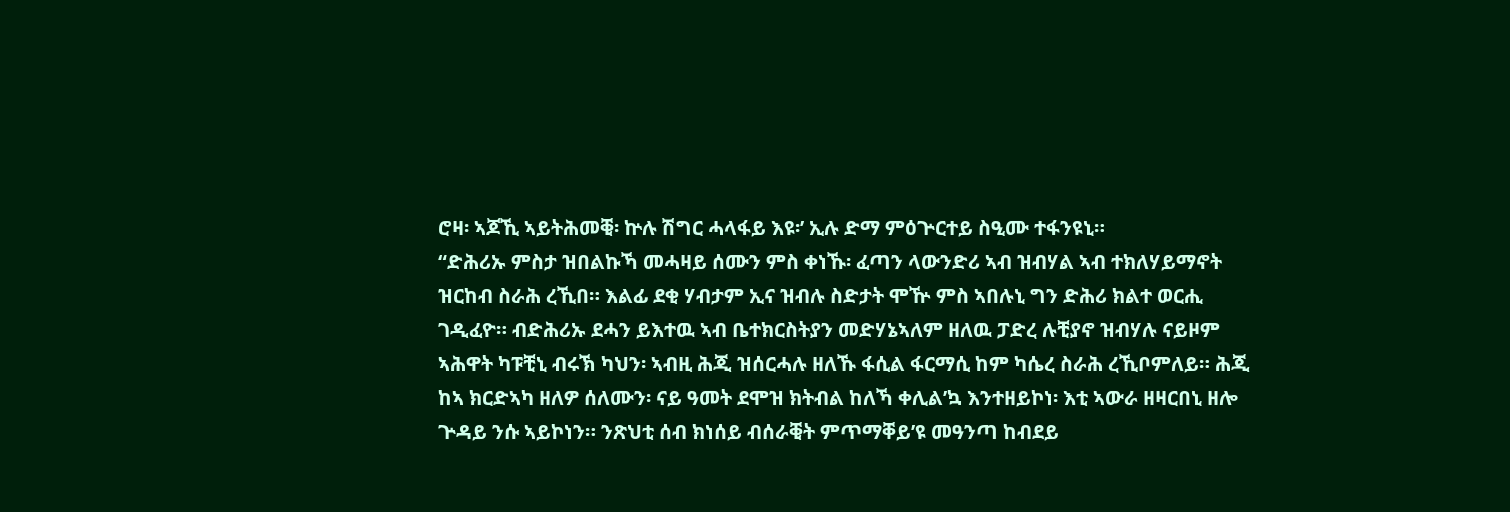ሮዛ፡ ኣጆኺ ኣይትሕመቒ፡ ኵሉ ሽግር ሓላፋይ እዩ፡’ ኢሉ ድማ ምዕጕርተይ ስዒሙ ተፋንዩኒ።
“ድሕሪኡ ምስታ ዝበልኩኻ መሓዛይ ሰሙን ምስ ቀነኹ፡ ፈጣን ላውንድሪ ኣብ ዝብሃል ኣብ ተክለሃይማኖት ዝርከብ ስራሕ ረኺበ። እልፊ ደቂ ሃብታም ኢና ዝብሉ ስድታት ሞዅ ምስ ኣበሉኒ ግን ድሕሪ ክልተ ወርሒ ገዲፈዮ። ብድሕሪኡ ደሓን ይእተዉ ኣብ ቤተክርስትያን መድሃኔኣለም ዘለዉ ፓድረ ሉቺያኖ ዝብሃሉ ናይዞም ኣሕዋት ካፑቺኒ ብሩኽ ካህን፡ ኣብዚ ሕጂ ዝሰርሓሉ ዘለኹ ፋሲል ፋርማሲ ከም ካሴረ ስራሕ ረኺቦምለይ። ሕጂ ከኣ ክርድኣካ ዘለዎ ሰለሙን፡ ናይ ዓመት ደሞዝ ክትብል ከለኻ ቀሊል’ኳ እንተዘይኮነ፡ እቲ ኣውራ ዘዛርበኒ ዘሎ ጕዳይ ንሱ ኣይኮነን። ንጽህቲ ሰብ ክነሰይ ብሰራቒት ምጥማቐይ’ዩ መዓንጣ ከብደይ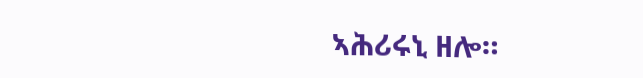ኣሕሪሩኒ ዘሎ።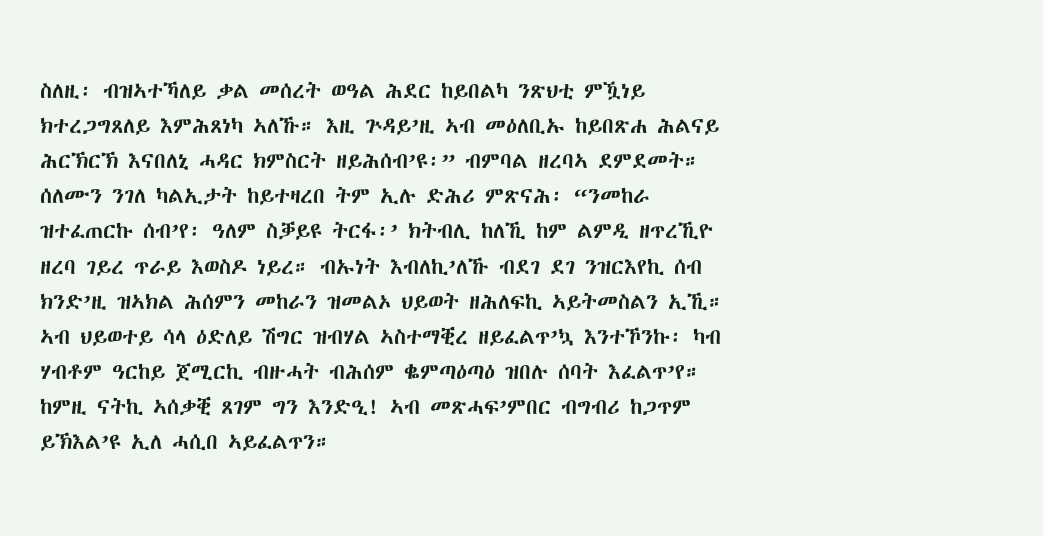ስለዚ፡ ብዝኣተኻለይ ቃል መሰረት ወዓል ሕደር ከይበልካ ንጽህቲ ምዃነይ ክተረጋግጸለይ እምሕጸነካ ኣለኹ። እዚ ጕዳይ’ዚ ኣብ መዕለቢኡ ከይበጽሐ ሕልናይ ሕርኽርኽ እናበለኒ ሓዳር ክምስርት ዘይሕሰብ’ዩ፡” ብምባል ዘረባኣ ደምደመት።
ሰለሙን ንገለ ካልኢታት ከይተዛረበ ትም ኢሉ ድሕሪ ምጽናሕ፡ “ንመከራ ዝተፈጠርኩ ሰብ’የ፡ ዓለም ስቓይዩ ትርፋ፡’ ክትብሊ ከለኺ ከም ልምዲ ዘጥረኺዮ ዘረባ ገይረ ጥራይ እወስዶ ነይረ። ብኡነት እብለኪ’ለኹ ብደገ ደገ ንዝርእየኪ ሰብ ክንድ’ዚ ዝኣክል ሕሰምን መከራን ዝመልኦ ህይወት ዘሕለፍኪ ኣይትመስልን ኢኺ። ኣብ ህይወተይ ሳላ ዕድለይ ሽግር ዝብሃል ኣስተማቒረ ዘይፈልጥ’ኳ እንተኾንኩ፡ ካብ ሃብቶም ዓርከይ ጀሚርኪ ብዙሓት ብሕሰም ቈምጣዕጣዕ ዝበሉ ሰባት እፈልጥ’የ። ከምዚ ናትኪ ኣሰቃቒ ጸገም ግን እንድዒ! ኣብ መጽሓፍ’ምበር ብግብሪ ከጋጥም ይኽእል’ዩ ኢለ ሓሲበ ኣይፈልጥን።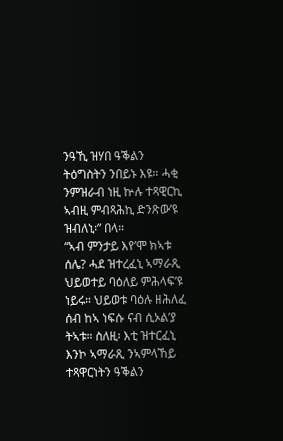ንዓኺ ዝሃበ ዓቕልን ትዕግስትን ንበይኑ እዩ። ሓቂ ንምዝራብ ነዚ ኵሉ ተጻዊርኪ ኣብዚ ምብጻሕኪ ድንጽው’ዩ ዝብለኒ፡” በላ።
“ኣብ ምንታይ እየ’ሞ ክኣቱ ሰሌ? ሓደ ዝተረፈኒ ኣማራጺ ህይወተይ ባዕለይ ምሕላፍ’ዩ ነይሩ። ህይወቱ ባዕሉ ዘሕለፈ ሰብ ከኣ ነፍሱ ናብ ሲኦል’ያ ትኣቱ። ስለዚ፡ እቲ ዝተርፈኒ እንኮ ኣማራጺ ንኣምላኸይ ተጻዋርነትን ዓቕልን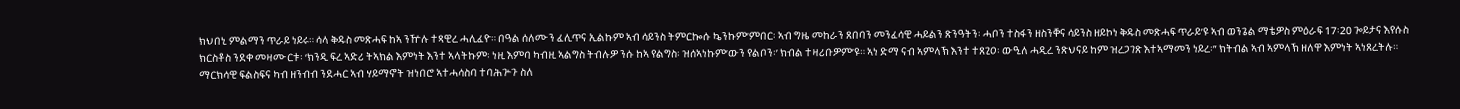ክህበኒ ምልማን ጥራይ ነይሩ። ሳላ ቅዱስ መጽሓፍ ከኣ ንዅሉ ተጻዊረ ሓሊፈዮ። በዓል ሰለሙን ፈሊጥና ኢልኩም ኣብ ሳይንስ ትምርኰሱ ኴንኩም’ምበር፡ ኣብ ግዜ መከራን ጸበባን መንፈሳዊ ሓይልን ጽንዓትን፡ ሓቦን ተስፋን ዘስንቐና ሳይንስ ዘይኮነ ቅዱስ መጽሓፍ ጥራይ’ዩ ኣብ ወንጌል ማቴዎስ ምዕራፍ 17፡20 ጐይታና እየሱስ ክርስቶስ ንደቀ መዛሙርቱ፡ ‘ክንዲ ፍረ ኣድሪ ትኣክል እምነት እንተ ኣላትኩም፡ ነዚ እምባ ካብዚ ኣልግስ ትብሉዎ ንሱ ከኣ የልግስ፡ ዝሰኣነኩም’ውን የልቦን፡’ ክብል ተዛሪቡዎም’ዩ። ኣነ ድማ ናብ ኣምላኽ እንተ ተጸጊዐ፡ ውዒለ ሓዲረ ንጽህናይ ከም ዝረጋገጽ እተኣማመን ነይረ፡” ክትብል ኣብ ኣምላኽ ዘለዋ እምነት ኣነጸረትሉ።
ማርክሳዊ ፍልስፍና ካብ ዘንብብ ንደሓር ኣብ ሃይማኖት ዝነበሮ ኣተሓሳስባ ተባሕጕጉ ስለ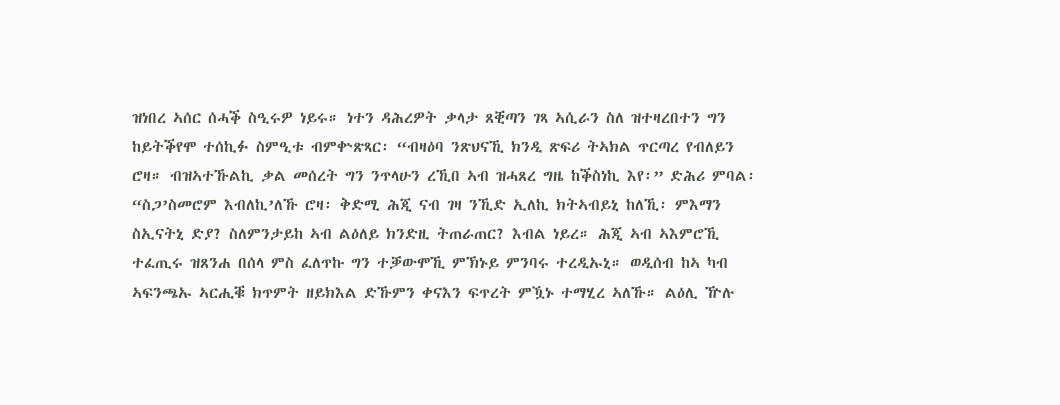ዝነበረ ኣሰር ሰሓቕ ስዒሩዎ ነይሩ። ነተን ዳሕረዎት ቃላታ ጸቒጣን ገጻ ኣሲራን ስለ ዝተዛረበተን ግን ከይትቕየሞ ተሰኪፉ ስምዒቱ ብምቍጽጻር፡ “ብዛዕባ ንጽህናኺ ክንዲ ጽፍሪ ትኣክል ጥርጣረ የብለይን ሮዛ። ብዝኣተኹልኪ ቃል መሰረት ግን ንጥላሁን ረኺበ ኣብ ዝሓጸረ ግዜ ከቕስነኪ እየ፡” ድሕሪ ምባል፡ “ስጋ’ስመሮም እብለኪ’ለኹ ሮዛ፡ ቅድሚ ሕጂ ናብ ገዛ ንኺድ ኢለኪ ክትኣብይኒ ከለኺ፡ ምእማን ስኢናትኒ ድያ? ስለምንታይከ ኣብ ልዕለይ ክንድዚ ትጠራጠር? እብል ነይረ። ሕጂ ኣብ ኣእምሮኺ ተፈጢሩ ዝጸንሐ በሰላ ምስ ፈለጥኩ ግን ተቓውሞኺ ምኽኑይ ምንባሩ ተረዲኡኒ። ወዲሰብ ከኣ ካብ ኣፍንጫኡ ኣርሒቑ ክጥምት ዘይክእል ድኹምን ቀናእን ፍጥረት ምዃኑ ተማሂረ ኣለኹ። ልዕሊ ዅሉ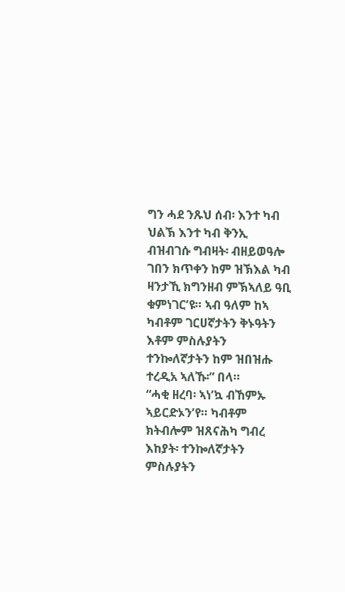ግን ሓደ ንጹህ ሰብ፡ እንተ ካብ ህልኽ እንተ ካብ ቅንኢ ብዝብገሱ ግብዛት፡ ብዘይወዓሎ ገበን ክጥቀን ከም ዝኽእል ካብ ዛንታኺ ክግንዘብ ምኽኣለይ ዓቢ ቁምነገር’ዩ። ኣብ ዓለም ከኣ ካብቶም ገርሀኛታትን ቅኑዓትን እቶም ምስሉያትን ተንኰለኛታትን ከም ዝበዝሑ ተረዲአ ኣለኹ፡” በላ።
“ሓቂ ዘረባ፡ ኣነ’ኳ ብኸምኡ ኣይርድኦን’የ። ካብቶም ክትብሎም ዝጸናሕካ ግብረ እከያት፡ ተንኰለኛታትን ምስሉያትን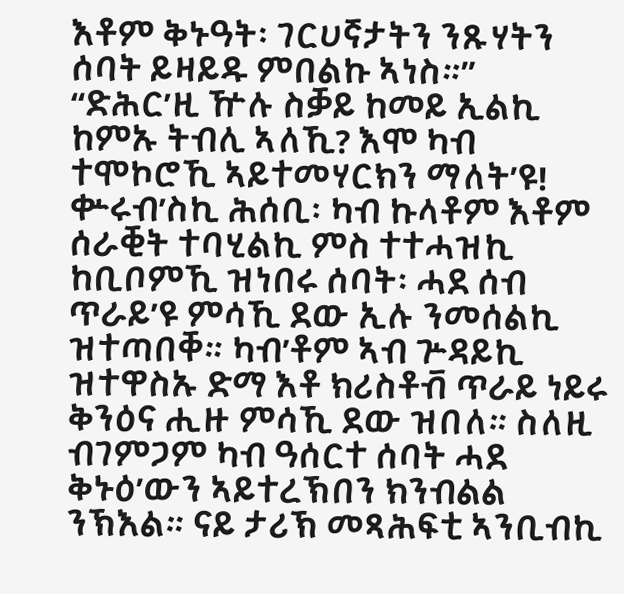እቶም ቅኑዓት፡ ገርሀኛታትን ንጹሃትን ሰባት ይዛይዱ ምበልኩ ኣነስ።”
“ድሕር’ዚ ዅሉ ስቓይ ከመይ ኢልኪ ከምኡ ትብሊ ኣለኺ? እሞ ካብ ተሞኮሮኺ ኣይተመሃርክን ማለት’ዩ! ቍሩብ’ስኪ ሕሰቢ፡ ካብ ኩላቶም እቶም ሰራቒት ተባሂልኪ ምስ ተተሓዝኪ ከቢቦምኺ ዝነበሩ ሰባት፡ ሓደ ሰብ ጥራይ’ዩ ምሳኺ ደው ኢሉ ንመሰልኪ ዝተጣበቐ። ካብ’ቶም ኣብ ጕዳይኪ ዝተዋስኡ ድማ እቶ ክሪስቶቭ ጥራይ ነይሩ ቅንዕና ሒዙ ምሳኺ ደው ዝበለ። ስለዚ ብገምጋም ካብ ዓሰርተ ሰባት ሓደ ቅኑዕ’ውን ኣይተረኽበን ክንብልል ንኽእል። ናይ ታሪኽ መጻሕፍቲ ኣንቢብኪ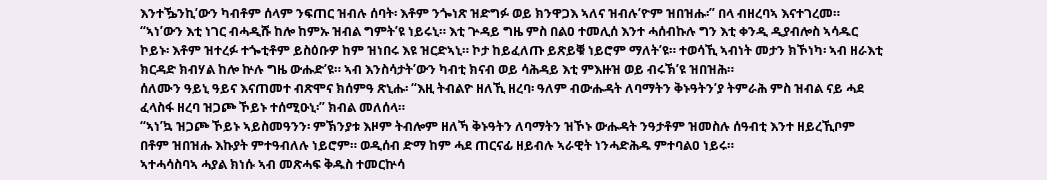እንተዄንኪ’ውን ካብቶም ሰላም ንፍጠር ዝብሉ ሰባት፡ እቶም ንጐነጽ ዝድግፉ ወይ ክንዋጋእ ኣለና ዝብሉ’ዮም ዝበዝሑ፡” በላ ብዘረባኣ እናተገረመ።
“ኣነ’ውን እቲ ነገር ብሓዲሹ ከሎ ከምኡ ዝብል ግምት’ዩ ነይሩኒ። እቲ ጕዳይ ግዜ ምስ በልዐ ተመሊሰ እንተ ሓሰብኩሉ ግን እቲ ቀንዲ ዲያብሎስ ኣሳዱር ኮይኑ፡ እቶም ዝተረፉ ተጐቲቶም ይስዕቡዎ ከም ዝነበሩ እዩ ዝርድኣኒ። ኮታ ከይፈለጡ ይጽይቑ ነይሮም ማለት’ዩ። ተወሳኺ ኣብነት መታን ክኾነካ፡ ኣብ ዘራእቲ ክርዳድ ክብሃል ከሎ ኵሉ ግዜ ውሑድ’ዩ። ኣብ እንስሳታት’ውን ካብቲ ክናብ ወይ ሳሕዳይ እቲ ምእዙዝ ወይ ብሩኽ’ዩ ዝበዝሕ።
ሰለሙን ዓይኒ ዓይና እናጠመተ ብጽሞና ክሰምዓ ጽኒሑ፡ “እዚ ትብልዮ ዘለኺ ዘረባ፡ ዓለም ብውሑዳት ለባማትን ቅኑዓትን’ያ ትምራሕ ምስ ዝብል ናይ ሓደ ፈላስፋ ዘረባ ዝጋጮ ኾይኑ ተሰሚዑኒ፡” ክብል መለሰላ።
“ኣነ’ኳ ዝጋጮ ኾይኑ ኣይስመዓንን፡ ምኽንያቱ እዞም ትብሎም ዘለኻ ቅኑዓትን ለባማትን ዝኾኑ ውሑዳት ንዓታቶም ዝመስሉ ሰዓብቲ እንተ ዘይረኺቦም በቶም ዝበዝሑ እኩያት ምተዓብለሉ ነይሮም። ወዲሰብ ድማ ከም ሓደ ጠርናፊ ዘይብሉ ኣራዊት ነንሓድሕዱ ምተባልዐ ነይሩ።
ኣተሓሳስባኣ ሓያል ክነሱ ኣብ መጽሓፍ ቅዱስ ተመርኵሳ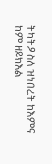ትካትዖ ስለ ዝነበረት ከእምና ከም ዘይክእል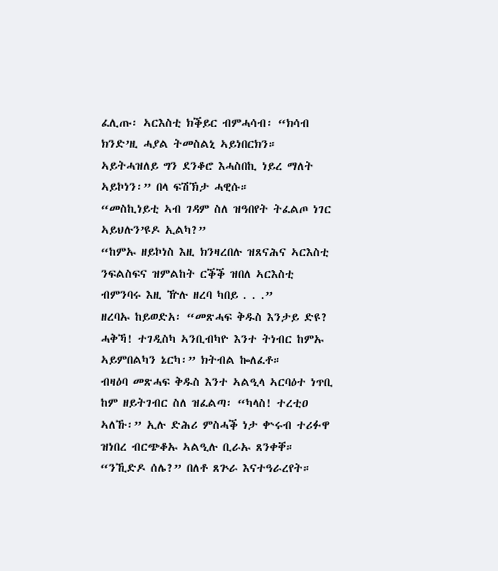ፈሊጡ፡ ኣርእስቲ ክቕይር ብምሓሳብ፡ “ክሳብ ክንድ’ዚ ሓያል ትመስልኒ ኣይነበርክን። ኣይትሓዝለይ ግን ደንቆሮ እሓስበኪ ነይረ ማለት ኣይኮነን፡” በላ ፍሽኽታ ሓዊሱ።
“መስኪነይቲ ኣብ ገዳም ስለ ዝዓበየት ትፈልጦ ነገር ኣይህሉን’ዩዶ ኢልካ?”
“ከምኡ ዘይኮነስ እዚ ክንዛረበሉ ዝጸናሕና ኣርእስቲ ንፍልስፍና ዝምልከት ርቕቕ ዝበለ ኣርእስቲ ብምንባሩ እዚ ዅሉ ዘረባ ካበይ . . .”
ዘረባኡ ከይወድአ፡ “መጽሓፍ ቅዱስ እንታይ ድዩ? ሓቅኻ! ተገዲስካ ኣንቢብካዮ እንተ ትነብር ከምኡ ኣይምበልካን ኔርካ፡” ክትብል ኰለፈቶ።
ብዛዕባ መጽሓፍ ቅዱስ እንተ ኣልዒላ ኣርባዕተ ነጥቢ ከም ዘይትገብር ስለ ዝፈልጣ፡ “ካላስ! ተረቲዐ ኣለኹ፡” ኢሉ ድሕሪ ምስሓቕ ነታ ቍሩብ ተሪፉዋ ዝነበረ ብርጭቆኡ ኣልዒሉ ቢራኡ ጸንቀቐ።
“ንኺድዶ ሰሌ?” በለቶ ጸጕራ እናተዓራረየት።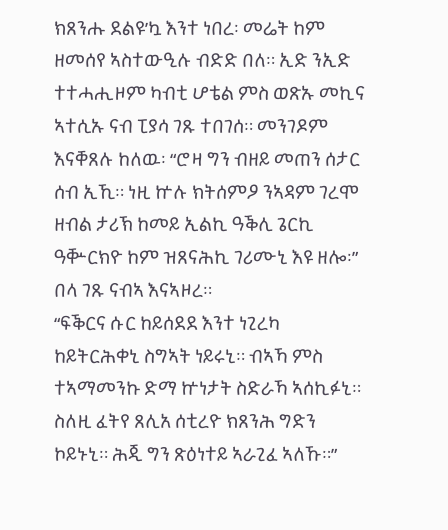ክጸንሑ ደልዩ’ኳ እንተ ነበረ፡ መሬት ከም ዘመሰየ ኣስተውዒሉ ብድድ በለ። ኢድ ንኢድ ተተሓሒዞም ካብቲ ሆቴል ምስ ወጽኡ መኪና ኣተሲኡ ናብ ፒያሳ ገጹ ተበገሰ። መንገዶም እናቐጸሉ ከለዉ፡ “ሮዛ ግን ብዘይ መጠን ሰታር ሰብ ኢኺ። ነዚ ኵሉ ክትሰምዖ ንኣዳም ገረሞ ዘብል ታሪኽ ከመይ ኢልኪ ዓቕሊ ጌርኪ ዓቝርክዮ ከም ዝጸናሕኪ ገሪሙኒ እዩ ዘሎ፡” በላ ገጹ ናብኣ እናኣዞረ።
“ፍቕርና ሱር ከይሰደደ እንተ ነጊረካ ከይትርሕቀኒ ስግኣት ነይሩኒ። ብኣኻ ምስ ተኣማመንኩ ድማ ኵነታት ስድራኻ ኣሰኪፉኒ። ስለዚ ፈትየ ጸሊአ ሰቲረዮ ክጸንሕ ግድን ኮይኑኒ። ሕጂ ግን ጽዕነተይ ኣራጊፈ ኣለኹ።”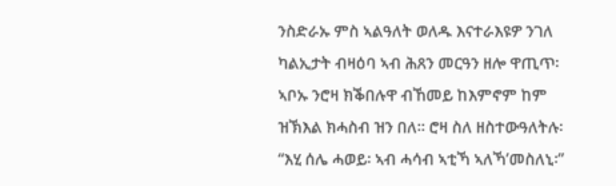ንስድራኡ ምስ ኣልዓለት ወለዱ እናተራእዩዎ ንገለ ካልኢታት ብዛዕባ ኣብ ሕጸን መርዓን ዘሎ ዋጢጥ፡ ኣቦኡ ንሮዛ ክቕበሉዋ ብኸመይ ከእምኖም ከም ዝኽእል ክሓስብ ዝን በለ። ሮዛ ስለ ዘስተውዓለትሉ፡ “እሂ ሰሌ ሓወይ፡ ኣብ ሓሳብ ኣቲኻ ኣለኻ’መስለኒ፡”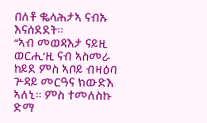በለቶ ቈላሕታኣ ናብኡ እናሰደደት።
“ኣብ መወዳእታ ናይዚ ወርሒ’ዚ ናብ ኣስመራ ከይደ ምስ ኣቦይ ብዛዕባ ጕዳይ መርዓና ክውድእ ኣለኒ። ምስ ተመለስኩ ድማ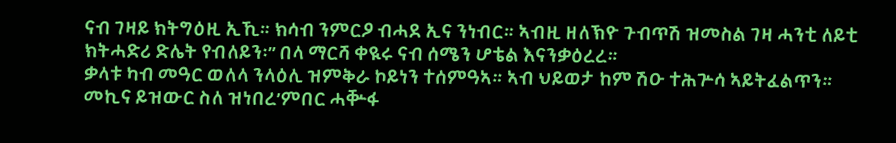ናብ ገዛይ ክትግዕዚ ኢኺ። ክሳብ ንምርዖ ብሓደ ኢና ንነብር። ኣብዚ ዘለኽዮ ጉብጥሽ ዝመስል ገዛ ሓንቲ ለይቲ ክትሓድሪ ድሌት የብለይን፡” በላ ማርሻ ቀዪሩ ናብ ሰሜን ሆቴል እናንቃዕረረ።
ቃላቱ ካብ መዓር ወለላ ንላዕሊ ዝምቅራ ኮይነን ተሰምዓኣ። ኣብ ህይወታ ከም ሽዑ ተሕጕሳ ኣይትፈልጥን። መኪና ይዝውር ስለ ዝነበረ’ምበር ሓቝፋ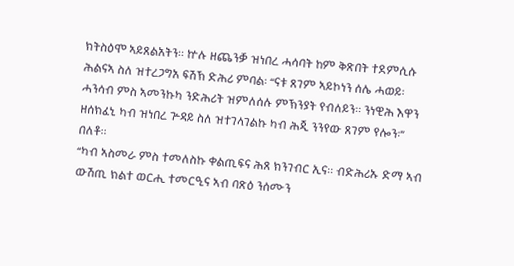ክትስዕሞ ኣይጸልአትን። ኵሉ ዘጨንቓ ዝነበረ ሓሳባት ከም ቅጽበት ተደምሲሱ ሕልናኣ ስለ ዝተረጋግአ ፍሽኽ ድሕሪ ምባል፡ “ናቱ ጸገም ኣይኮነን ሰሌ ሓወይ፡ ሓንሳብ ምስ ኣመንኩካ ንድሕሪት ዝምለሰሉ ምኽንያት የብለይን። ንነዊሕ እዋን ዘሰክፈኒ ካብ ዝነበረ ጕዳይ ስለ ዝተገላገልኩ ካብ ሕጂ ንንየው ጸገም የሎን፡” በለቶ።
“ካብ ኣስመራ ምስ ተመለስኩ ቀልጢፍና ሕጸ ክንገብር ኢና። ብድሕሪኡ ድማ ኣብ ውሽጢ ክልተ ወርሒ ተመርዒና ኣብ ባጽዕ ንሰሙን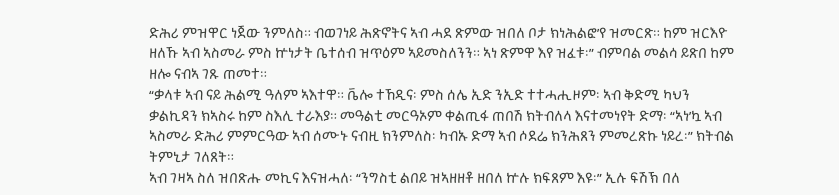ድሕሪ ምዝዋር ነጀው ንምለስ። ብወገነይ ሕጽኖትና ኣብ ሓደ ጽምው ዝበለ ቦታ ክነሕልፎ’የ ዝመርጽ። ከም ዝርእዮ ዘለኹ ኣብ ኣስመራ ምስ ኵነታት ቤተሰብ ዝጥዕም ኣይመስለንን። ኣነ ጽምዋ እየ ዝፈቱ፡” ብምባል መልሳ ይጽበ ከም ዘሎ ናብኣ ገጹ ጠመተ።
“ቃላቱ ኣብ ናይ ሕልሚ ዓለም ኣእተዋ። ቬሎ ተኸዲና፡ ምስ ሰሌ ኢድ ንኢድ ተተሓሒዞም፡ ኣብ ቅድሚ ካህን ቃልኪዳን ክኣስሩ ከም ስእሊ ተራእያ። መዓልቲ መርዓኦም ቀልጢፋ ጠበሽ ክትብለላ እናተመነየት ድማ፡ “ኣነ’ኳ ኣብ ኣስመራ ድሕሪ ምምርዓው ኣብ ሰሙኑ ናብዚ ክንምለስ፡ ካብኡ ድማ ኣብ ሶደሬ ክንሕጸን ምመረጽኩ ነይረ፡” ክትብል ትምኒታ ገለጸት።
ኣብ ገዛኣ ስለ ዝበጽሑ መኪና እናዝሓለ፡ “ንግስቲ ልበይ ዝኣዘዘቶ ዘበለ ኵሉ ክፍጸም እዩ፡” ኢሉ ፍሽኽ በለ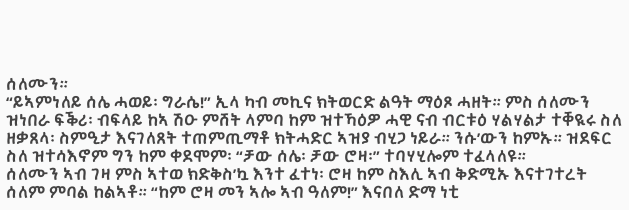ሰለሙን።
“ይኣምነለይ ሰሌ ሓወይ፡ ግራሴ!” ኢላ ካብ መኪና ክትወርድ ልዓት ማዕጾ ሓዘት። ምስ ሰለሙን ዝነበራ ፍቕሪ፡ ብፍላይ ከኣ ሽዑ ምሸት ላምባ ከም ዝተኻዕዎ ሓዊ ናብ ብርቱዕ ሃልሃልታ ተቐዪሩ ስለ ዘቃጸላ፡ ስምዒታ እናገለጸት ተጠምጢማቶ ክትሓድር ኣዝያ ብሂጋ ነይራ። ንሱ’ውን ከምኡ። ዝደፍር ስለ ዝተሳእኖም ግን ከም ቀደሞም፡ “ቻው ሰሌ፡ ቻው ሮዛ፡” ተባሃሂሎም ተፈላለዩ።
ሰለሙን ኣብ ገዛ ምስ ኣተወ ክድቅስ’ኳ እንተ ፈተነ፡ ሮዛ ከም ስእሊ ኣብ ቅድሚኡ እናተገተረት ሰለም ምባል ከልኣቶ። “ከም ሮዛ መን ኣሎ ኣብ ዓለም!” እናበለ ድማ ነቲ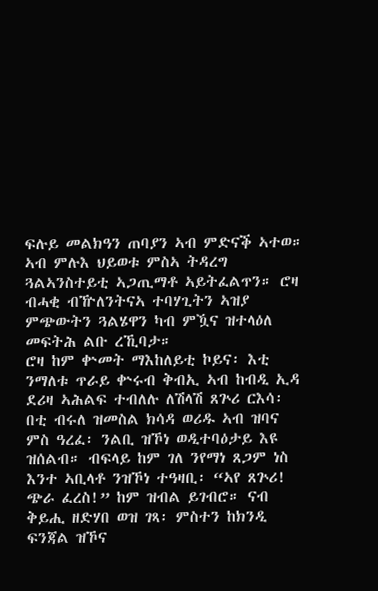ፍሉይ መልክዓን ጠባያን ኣብ ምድናቕ ኣተወ። ኣብ ምሉእ ህይወቱ ምስኣ ትዳረግ ጓልኣንስተይቲ ኣጋጢማቶ ኣይትፈልጥን። ሮዛ ብሓቂ ብዅለንትናኣ ተባሃጊትን ኣዝያ ምጭውትን ጓልሄዋን ካብ ምዃና ዝተላዕለ መፍትሕ ልቡ ረኺባታ።
ሮዛ ከም ቍመት ማእከለይቲ ኮይና፡ እቲ ንማለቱ ጥራይ ቍሩብ ቅብኢ ኣብ ከብዲ ኢዳ ደሪዛ ኣሕልፍ ተብለሉ ለሽላሽ ጸጕሪ ርእሳ፡ በቲ ብሩለ ዝመስል ክሳዳ ወሪዱ ኣብ ዝባና ምስ ዓረፈ፡ ንልቢ ዝኾነ ወዲተባዕታይ እዩ ዝሰልብ። ብፍላይ ከም ገለ ንየማነ ጸጋም ነስ እንተ ኣቢላቶ ንዝኾነ ተዓዛቢ፡ “ኣየ ጸጕሪ! ጭራ ፈረስ!” ከም ዝብል ይገብሮ። ናብ ቅይሒ ዘድሃበ ወዝ ገጻ፡ ምስተን ከክንዲ ፍንጃል ዝኾና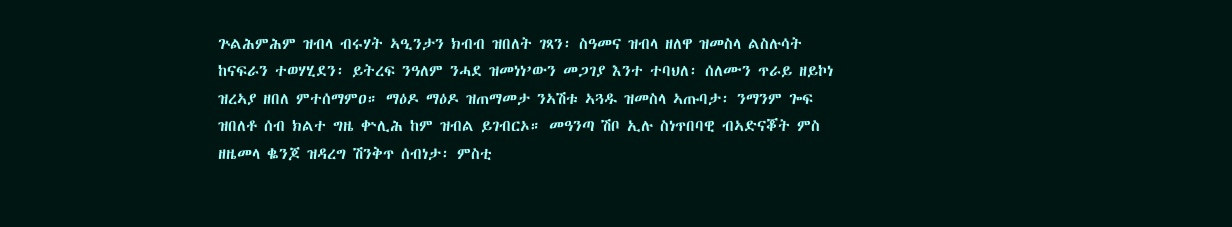ጕልሕምሕም ዝብላ ብሩሃት ኣዒንታን ክብብ ዝበለት ገጻን፡ ስዓመና ዝብላ ዘለዋ ዝመስላ ልስሉሳት ከናፍራን ተወሃሂደን፡ ይትረፍ ንዓለም ንሓደ ዝመነነ’ውን መጋገያ እንተ ተባህለ፡ ሰለሙን ጥራይ ዘይኮነ ዝረኣያ ዘበለ ምተሰማምዐ። ማዕዶ ማዕዶ ዝጠማመታ ንኣሽቱ ኣጓዱ ዝመስላ ኣጡባታ፡ ንማንም ጐፍ ዝበለቶ ሰብ ክልተ ግዜ ቍሊሕ ከም ዝብል ይገብርኦ። መዓንጣ ሽቦ ኢሉ ስነጥበባዊ ብኣድናቖት ምስ ዘዜመላ ቈንጆ ዝዳረግ ሽንቅጥ ሰብነታ፡ ምስቲ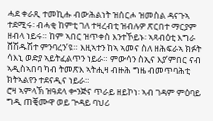ሓደ ቀራጺ ተመኪሑ ብውሕልነት ዝሰርሖ ዝመስል ዳናጉኣ ተደሚሩ፡ ብሓቂ ከምቲ ገለ ተዛረብቲ ዝብሉዎ ጽርበተ ማርያም ዘብላ ነይሩ። ከም ኣበር ዝጥቀስ እንተኾይኑ፡ ኣጻብዕቲ እግራ ሸሽዱሽተ ምንባረን’ዩ። እዚኣተን ከኣ ኣመና ስለ ዘሕፍራኣ ክፉት ሳእኒ ወድያ ኣይትፈልጥን ነይራ። ምውሳን ስኢና እያ’ምበር ናብ ኣዲስኣበባ ካብ ትመጽእ ኣትሒዛ ብዙሕ ግዜ ብመጥባሕቲ ክትኣልየን ተደናዲና ነይራ።
ሮዛ ኣምላኽ ዝዓደላ ቍንጅና ጥራይ ዘይኮነ፡ ኣብ ገዳም ምዕባይ ግዲ ጠቒሙዋ ወይ ጕዳይ ባህሪ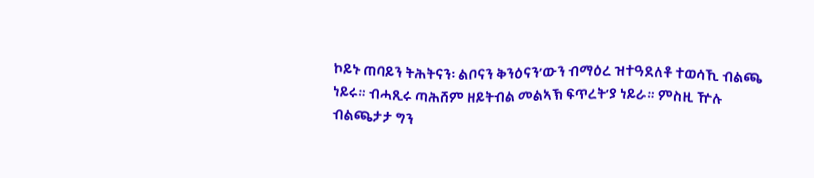ኮይኑ ጠባይን ትሕትናን፡ ልቦናን ቅንዕናን’ውን ብማዕረ ዝተዓደለቶ ተወሳኺ ብልጫ ነይሩ። ብሓጺሩ ጣሕሸም ዘይትብል መልኣኽ ፍጥረት’ያ ነይራ። ምስዚ ዅሉ ብልጫታታ ግን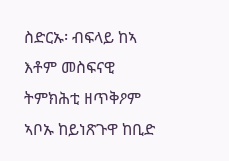ስድርኡ፡ ብፍላይ ከኣ እቶም መስፍናዊ ትምክሕቲ ዘጥቅዖም ኣቦኡ ከይነጽጉዋ ከቢድ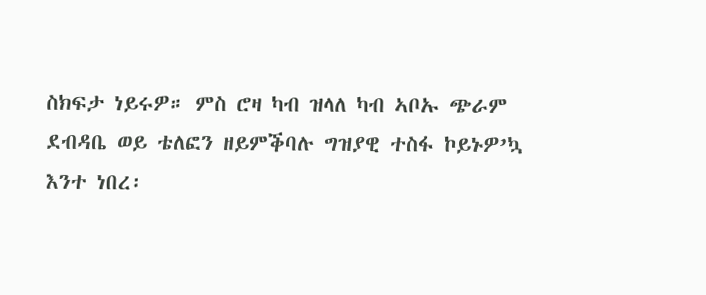ስክፍታ ነይሩዎ። ምስ ሮዛ ካብ ዝላለ ካብ ኣቦኡ ጭራም ደብዳቤ ወይ ቴለፎን ዘይምቕባሉ ግዝያዊ ተስፋ ኮይኑዎ’ኳ እንተ ነበረ፡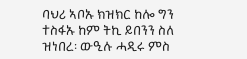ባህሪ ኣቦኡ ክዝክር ከሎ ግን ተስፋኡ ከም ትኪ ይበንን ስለ ዝነበረ፡ ውዒሉ ሓዲሩ ምስ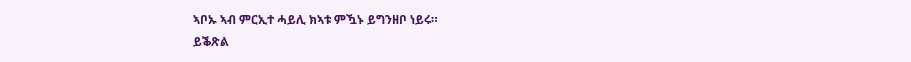ኣቦኡ ኣብ ምርኢተ ሓይሊ ክኣቱ ምዃኑ ይግንዘቦ ነይሩ።
ይቕጽል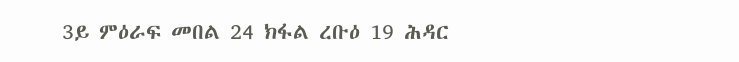3ይ ምዕራፍ መበል 24 ክፋል ረቡዕ 19 ሕዳር